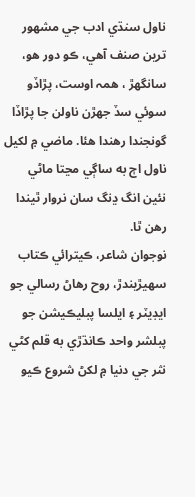ناول سنڌي ادب جي مشھور ترين صنف آھي، ڪو دور هو، سانگهڙ ، همہ اوست، پڙاڏو سوئي سڏ جهڙن ناولن جا پڙاڏا گونجندا رھندا ھئا. ماضي ۾ لکيل ناول اڄ به ساڳي مڃتا ماڻي نئين انگ ڍنگ سان نروار ٿيندا رهن ٿا.
نوجوان شاعر، ڪيترائي ڪتاب سهيڙيندڙ، روح رهاڻ رسالي جو ايڊيٽر ۽ ايلسا پبليڪيشن جو پبلشر واحد ڪانڌڙي به قلم کڻي نثر جي دنيا ۾ لکڻ شروع ڪيو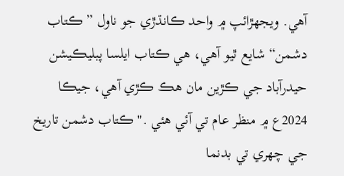آهي. ويجھڙائپ ۾ واحد ڪانڌڙي جو ناول ” ڪتاب دشمن“ شايع ٿيو آھي، هي ڪتاب ايلسا پبليڪيشن حيدرآباد جي ڪڙين مان هڪ ڪڙي آهي، جيڪا 2024ع ۾ منظر عام تي آئي هئي ." ڪتاب دشمن تاريخ جي چهري تي بدنما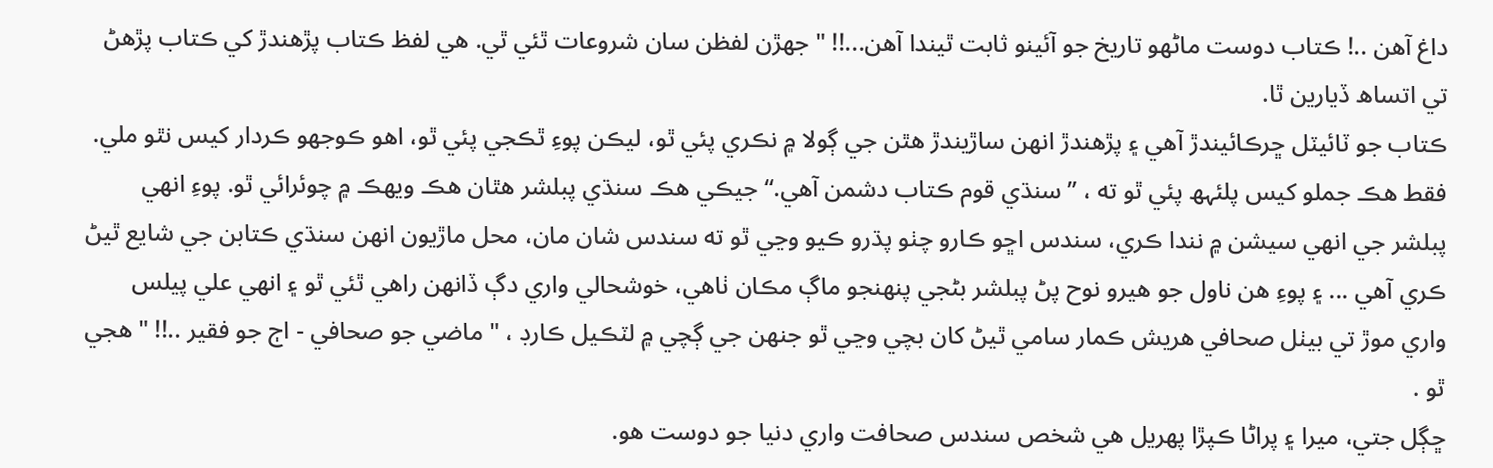داغ آهن ..! ڪتاب دوست ماڻهو تاريخ جو آئينو ثابت ٿيندا آهن...!! " جهڙن لفظن سان شروعات ٿئي ٿي. هي لفظ ڪتاب پڙهندڙ کي ڪتاب پڙهڻ تي اتساھ ڏيارين ٿا.
ڪتاب جو ٽائيٽل ڇرڪائيندڙ آهي ۽ پڙهندڙ انهن ساڙيندڙ هٿن جي ڳولا ۾ نڪري پئي ٿو، ليڪن پوءِ ٿڪجي پئي ٿو، اهو ڪوجھو ڪردار کيس نٿو ملي. فقط هڪ جملو کيس پلئہھ پئي ٿو ته ، ” سنڌي قوم ڪتاب دشمن آهي.“ جيڪي هڪ سنڌي پبلشر هٿان هڪ ويهڪ ۾ چوئرائي ٿو. پوءِ انهي پبلشر جي انهي سيشن ۾ نندا ڪري، سندس اڇو ڪارو چٺو پڌرو ڪيو وڃي ٿو ته سندس شان مان، محل ماڙيون انهن سنڌي ڪتابن جي شايع ٿيڻ ڪري آهي ... ۽ پوءِ هن ناول جو هيرو نوح پڻ پبلشر بڻجي پنهنجو ماڳ مڪان ٺاهي، خوشحالي واري دڳ ڏانهن راهي ٿئي ٿو ۽ انهي علي پيلس واري موڙ تي بيٺل صحافي هريش ڪمار سامي ٿيڻ کان بچي وڃي ٿو جنهن جي ڳچي ۾ لٽڪيل ڪارڊ ، " ماضي جو صحافي - اڄ جو فقير ..!! " هجي ٿو .
ڇڳل جتي، ميرا ۽ پراڻا ڪپڙا پهريل هي شخص سندس صحافت واري دنيا جو دوست هو.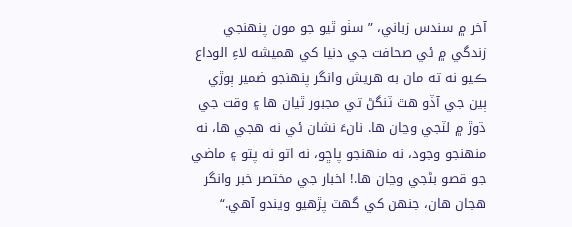آخر ۾ سندس زباني، ” سٺو ٿيو جو مون پنهنجي زندگي ۾ ئي صحافت جي دنيا کي هميشه لاءِ الوداع ڪيو نه ته مان به هريش وانگر پنهنجو ضمير ٻوڙي ٻين جي آڏو هٿ ٽنگڻ تي مجبور ٿيان ها ۽ وقت جي ڌوڙ ۾ لٽجي وڃان ها. نانءَ نشان ئي نه هجي ها، نه منهنجو وجود، نه منهنجو پاڇو، نه اتو نه پتو ۽ ماضي جو قصو بڻجي وڃان ها.! اخبار جي مختصر خبر وانگر هجان هان، جنهن کي گھٽ پڙهيو ويندو آهي.“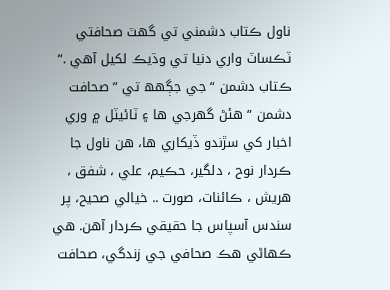ناول ڪتاب دشمني تي گهٽ صحافتي ٽڪساٽ واري دنيا تي وڌيڪ لکيل آهي .” ڪتاب دشمن “ جي جڳھھ تي ”صحافت دشمن “ ھئڻ گھرجي ها ۽ ٽائيٽل ۾ وري اخبار کي سڙندو ڏيکاري ها، ھن ناول جا ڪردار نوح ، دلگير، حڪيم، علي ، شفق ، هريش ، ڪائنات، صورت .. خيالي صحيح، پر سندس آسپاس جا حقيقي ڪردار آهن. هي ڪهاڻي هڪ صحافي جي زندگي، صحافت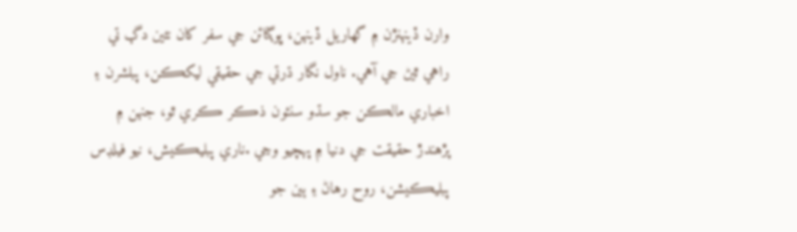وارن ڏينهنڙن ۾ گهاريل ڏينهن، ڀوڳنائن جي سفر کان نئين دڳ تي راهي ٿيڻ جي آهي. ناول نگار ڌرتي جي حقيقي ليکڪن، پبلشرن ۽ اخباري مالڪن جو سڌو سنئون ذڪر ڪري ٿو، جنهن ۾ پڙهندڙ حقيقت جي دنيا ۾ پهچيو وڃي .ناري پبليڪيش، نيو فيلڊس پبليڪيشن، روح رهاڻ ۽ ٻين جو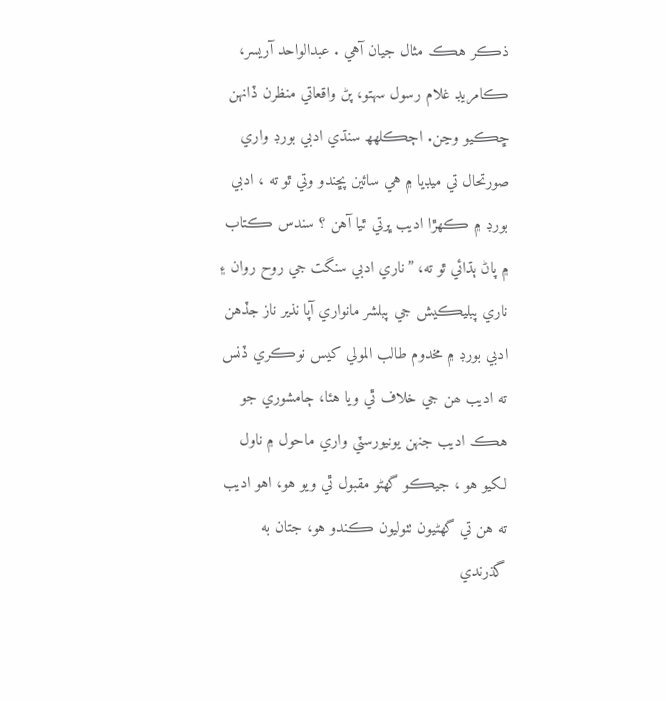ذڪر هڪ مثال جيان آهي . عبدالواحد آريسر، ڪامريڊ غلام رسول سهتو، پڻ واقعاتي منظرن ڏانهن ڇڪيو وڃن. اڄڪلھھ سنڌي ادبي بورڊ واري صورتحال تي ميڊيا ۾ هي سائين پڇندو وتي ٿو ته ، ادبي بورڊ ۾ ڪهڙا اديب ڀرتي ٿيا آهن ؟ سندس ڪتاب ۾ پاڻ ٻڌائي ٿو ته، ”ناري ادبي سنگت جي روح روان ۽ ناري پبليڪيش جي پبلشر مانواري آپا نذير ناز جڏهن ادبي بورڊ ۾ مخدوم طالب المولي کيس نوڪري ڏنس ته اديب ھن جي خلاف ٿي ويا هئا، ڄامشوري جو هڪ اديب جنهن يونيورسٽي واري ماحول ۾ ناول لکيو هو ، جيڪو گهڻو مقبول ٿي ويو هو، اهو اديب ته هن تي گهڻيون ٺٺوليون ڪندو هو، جتان به گذرندي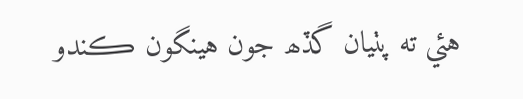هئي ته پٺيان گڏھ جون هينگون ڪندو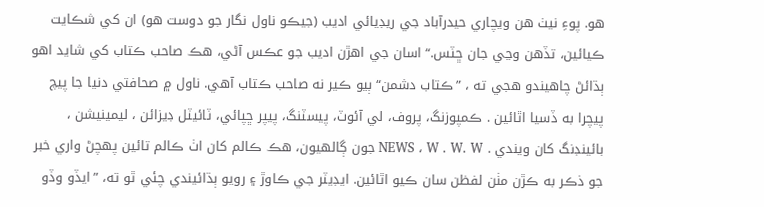هو. پوءِ نيٺ هن ويچاري حيدرآباد جي ريڊيائي اديب (جيڪو ناول نگار جو دوست هو) ان کي شڪايت ڪيائين، تڏهن وڃي جان ڇٽس.“ اسان جي اهڙن اديب جو عڪس آڻي، هڪ صاحب ڪتاب کي شايد اهو ٻڌائڻ چاهيندو هجي ته ، ”ڪتاب دشمن“ ٻيو ڪير نه صاحب ڪتاب آهي. ناول ۾ صحافتي دنيا جا پيچ پيچرا به ڏسيا اٿائين . ڪمپوزنگ، پروف، لي آئوٽ، پيسٽنگ، پيپر ڇپائي، ٽائيٽل ڊيزائن ، ليمينيشن ، بائينڊنگ کان ويندي . NEWS ، W . W. W جون ڳالهيون، هڪ ڪالم کان اٺ ڪالم تائين پهچڻ واري خبر جو ذڪر به ڪڙن مٺن لفظن سان ڪيو اٿائين. ايڊيٽر جي ڪاوڙ ۽ رويو ٻڌائيندي چئي ٿو ته، ”ايڏو وڏو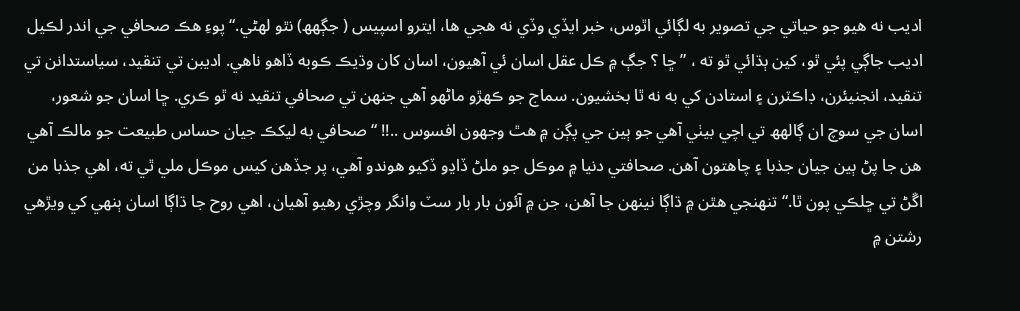اديب نه هيو جو حياتي جي تصوير به لڳائي اٿوس، خبر ايڏي وڏي نه هجي ها، ايترو اسپيس ( جڳھھ) نٿو لهڻي.“ پوءِ ھڪ صحافي جي اندر لڪيل اديب جاڳي پئي ٿو، کين ٻڌائي ٿو ته ، ”ڇا ؟ جڳ ۾ ڪل عقل اسان ئي آهيون، اسان کان وڌيڪ ڪوبه ڏاهو ناهي. اديبن تي تنقيد، سياستدانن تي تنقيد، انجنيئرن، ڊاڪٽرن ۽ استادن کي به نه ٿا بخشيون. سماج جو ڪهڙو ماڻهو آهي جنھن تي صحافي تنقيد نه ٿو ڪري. ڇا اسان جو شعور، اسان جي سوچ ان ڳالھھ تي اچي بيٺي آهي جو ٻين جي پڳن ۾ هٿ وجهون افسوس ..!! “ صحافي به ليکڪ جيان حساس طبيعت جو مالڪ آهي هن جا پڻ ٻين جيان جذبا ۽ چاهتون آهن. صحافتي دنيا ۾ موڪل جو ملڻ ڏاڍو ڏکيو هوندو آهي، پر جڏهن کيس موڪل ملي ٿي ته، اهي جذبا من اڱڻ تي ڇلڪي پون ٿا.“ تنهنجي هٿن ۾ ڌاڳا نينھن جا آهن، جن ۾ آئون بار بار سٽ وانگر وچڙي رهيو آهيان، اهي روح جا ڌاڳا اسان ٻنهي کي ويڙهي رشتن ۾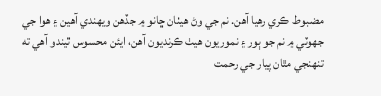مضبوط ڪري رھيا آھن. نم جي وڻ هيٺان ڇانو ۾ جڏهن ويهندي آھين ۽ هوا جي جهوٽي ۾ نم جو ٻور ۽ نموريون هيٺ ڪرنديون آهن، ايئن محسوس ٿيندو آهي ته تنهنجي مٿان پيار جي رحمت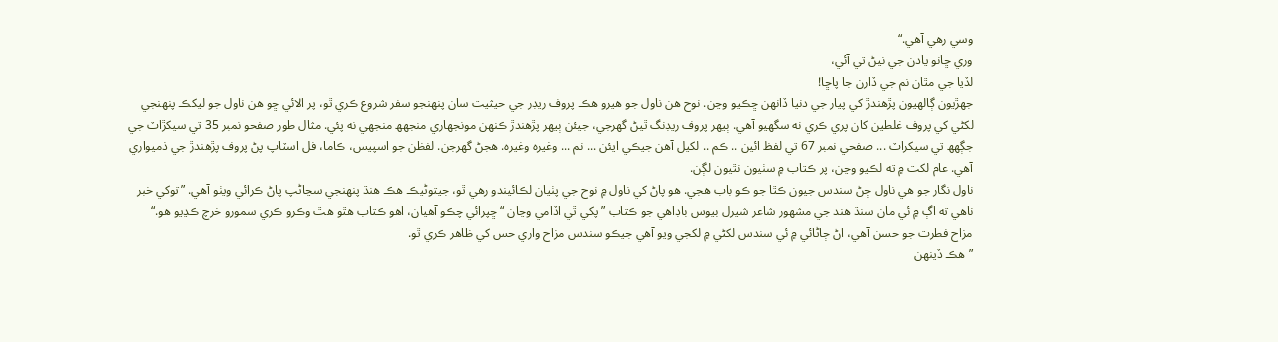وسي رهي آهي.“
وري ڇانو يادن جي نيڻ تي آئي،
لڏيا جي مٿان نم جي ڏارن جا پاڇا!
جهڙيون ڳالهيون پڙهندڙ کي پيار جي دنيا ڏانهن ڇڪيو وڃن. نوح هن ناول جو هيرو هڪ پروف ريڊر جي حيثيت سان پنھنجو سفر شروع ڪري ٿو، پر الائي ڇو هن ناول جو ليکڪ پنهنجي لکڻي کي پروف غلطين کان پري ڪري نه سگهيو آهي. ٻيهر پروف ريڊنگ ٿيڻ گهرجي، جيئن ٻيهر پڙهندڙ ڪنهن مونجهاري منجھھ منجهي نه پئي. مثال طور صفحو نمبر 35 تي سيکڙاٽ جي جڳھھ تي سيکراٽ ... صفحي نمبر 67 تي لفظ ائين .. ڪم .. لکيل آهن جيڪي ايئن ... نم ... وغيره وغيره. هجڻ گهرجن. لفظن جو اسپيس، ڪاما، فل اسٽاپ پڻ پروف پڙهندڙ جي ذميواري آهي. عام لکت ۾ ته لڪيو وڃن، پر ڪتاب ۾ سٺيون نٿيون لڳن.
ناول نگار جو هي ناول ڄڻ سندس جيون ڪٿا جو ڪو باب هجي. هو پاڻ کي ناول ۾ نوح جي پٺيان لڪائيندو رهي ٿو، جيتوڻيڪ هڪ هنڌ پنهنجي سڃاڻپ پاڻ ڪرائي ويٺو آهي. ”توکي خبر ناهي ته اڳ ۾ ئي مان سنڌ هند جي مشهور شاعر شيرل بيوس باڊاهي جو ڪتاب ”پکي ٿي اڏامي وڃان “ ڇپرائي چڪو آهيان، اهو ڪتاب ھٿو هٿ وڪرو ڪري سمورو خرچ ڪڍيو هو.“
مزاح فطرت جو حسن آهي، اڻ ڄاڻائي ۾ ئي سندس لکڻي ۾ لکجي ويو آهي جيڪو سندس مزاح واري حس کي ظاهر ڪري ٿو.
”هڪ ڏينهن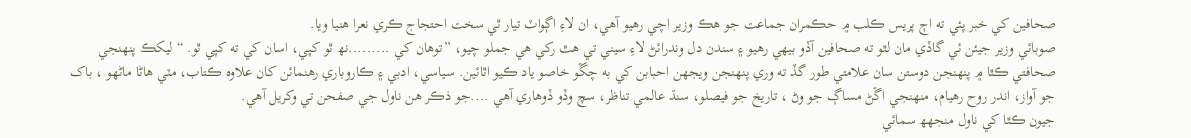صحافين کي خبر پئي ته اڄ پريس ڪلب ۾ حڪمران جماعت جو هڪ وزير اچي رهيو آهي، ان لاءِ اڳواٽ تيار ٿي سخت احتجاج ڪري نعرا هنيا ويا.
صوبائي وزير جيئن ئي گاڏي مان لٿو ته صحافين آڏو بيهي رهيو ۽ سندن دل وندرائڻ لاءِ سيني تي هٿ رکي ھي جملو چيو، ”توهان کي .........نھ ٿو کپي، اسان کي ته کپي ٿو. “ ليکڪ پنهنجي صحافتي ڪٿا ۾ پنهنجن دوستن سان علامتي طور گڏ ته وري پنهنجن ويجھن احبابن کي به چڱو خاصو ياد ڪيو اٿائين. سياسي، ادبي ۽ ڪاروباري رهنمائن کان علاوه ڪتاب، مٽي هاڻا ماڻهو ، باک جو آواز، اندر روح رهيام، منهنجي اڱڻ مساڳ جو وڻ ، تاريخ جو فيصلو، سنڌ عالمي تناظر، سچ وڏو ڏوهاري آهي ....جو ذڪر هن ناول جي صفحن تي وکريل آهي.
جيون ڪٿا کي ناول منجھھ سمائي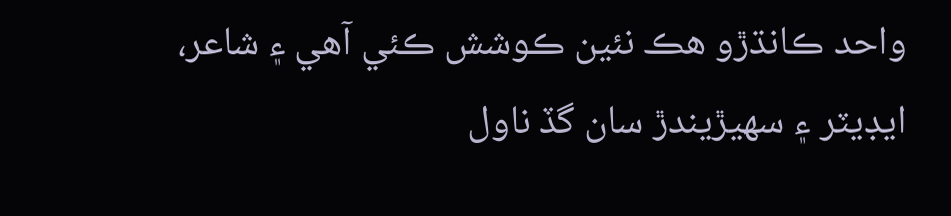واحد ڪانڌڙو هڪ نئين ڪوشش ڪئي آهي ۽ شاعر، ايڊيٽر ۽ سهيڙيندڙ سان گڏ ناول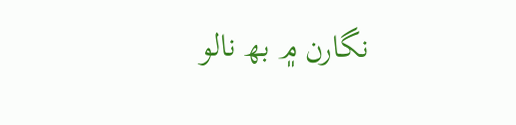نگارن ۾ بھ نالو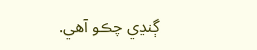ڳنڍي چڪو آهي.